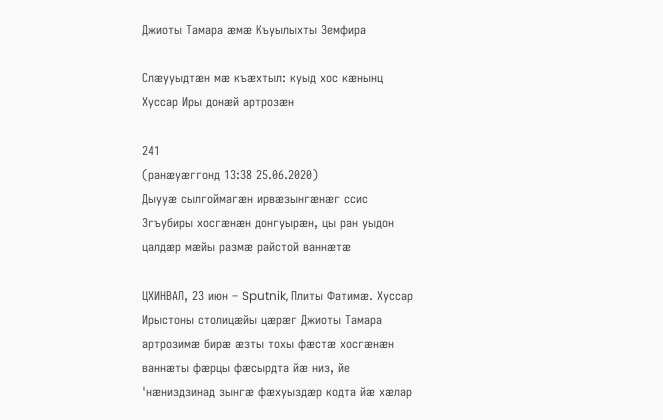Джиоты Тамара ӕмӕ Къуылыхты Земфира

Слӕууыдтӕн мӕ къӕхтыл: куыд хос кӕнынц Хуссар Иры донӕй артрозӕн

241
(ранӕуӕггонд 13:38 25.06.2020)
Дыууӕ сылгоймагӕн ирвӕзынгӕнӕг ссис Згъубиры хосгӕнӕн донгуырӕн, цы ран уыдон цалдӕр мӕйы размӕ райстой ваннӕтӕ

ЦХИНВАЛ, 23 июн – Sputnik, Плиты Фатимӕ. Хуссар Ирыстоны столицӕйы цӕрӕг Джиоты Тамара артрозимӕ бирӕ ӕзты тохы фӕстӕ хосгӕнӕн ваннӕты фӕрцы фӕсырдта йӕ низ, йе 'нӕниздзинад зынгӕ фӕхуыздӕр кодта йӕ хӕлар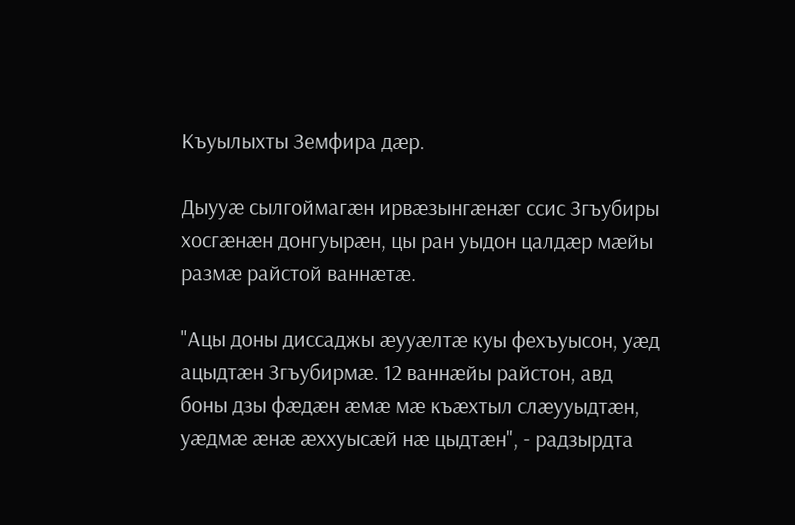Къуылыхты Земфира дӕр.

Дыууӕ сылгоймагӕн ирвӕзынгӕнӕг ссис Згъубиры хосгӕнӕн донгуырӕн, цы ран уыдон цалдӕр мӕйы размӕ райстой ваннӕтӕ.

"Ацы доны диссаджы ӕууӕлтӕ куы фехъуысон, уӕд ацыдтӕн Згъубирмӕ. 12 ваннӕйы райстон, авд боны дзы фӕдӕн ӕмӕ мӕ къӕхтыл слӕууыдтӕн, уӕдмӕ ӕнӕ ӕххуысӕй нӕ цыдтӕн", - радзырдта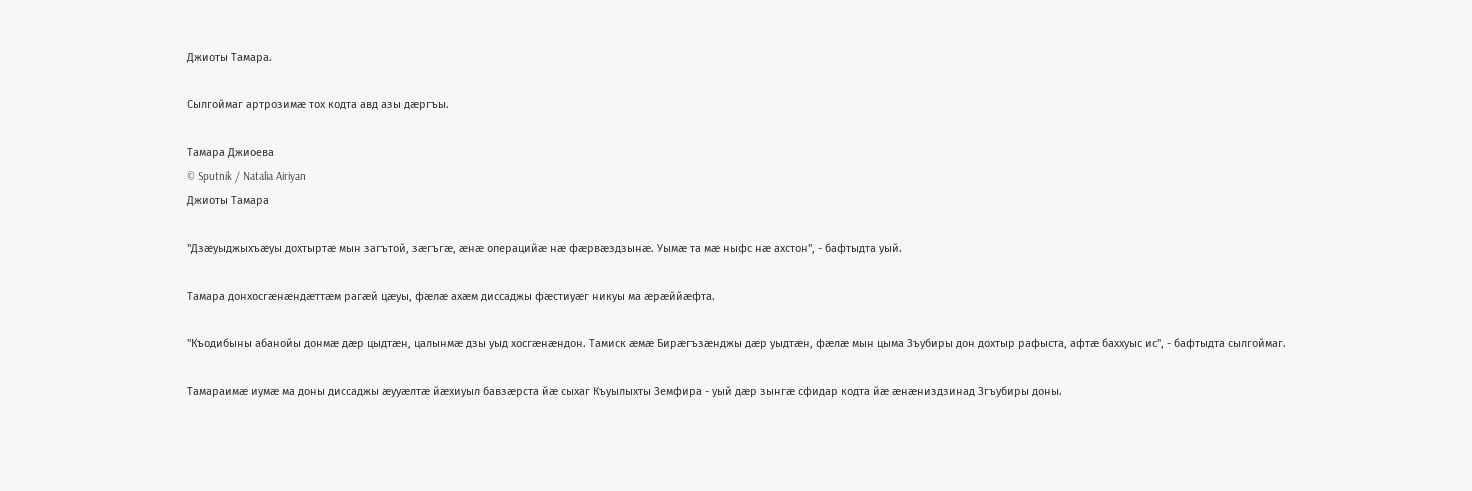Джиоты Тамара.

Сылгоймаг артрозимӕ тох кодта авд азы дӕргъы.

Тамара Джиоева
© Sputnik / Natalia Airiyan
Джиоты Тамара

"Дзӕуыджыхъӕуы дохтыртӕ мын загътой, зӕгъгӕ, ӕнӕ операцийӕ нӕ фӕрвӕздзынӕ. Уымӕ та мӕ ныфс нӕ ахстон", - бафтыдта уый.

Тамара донхосгӕнӕндӕттӕм рагӕй цӕуы, фӕлӕ ахӕм диссаджы фӕстиуӕг никуы ма ӕрӕййӕфта.

"Къодибыны абанойы донмӕ дӕр цыдтӕн, цалынмӕ дзы уыд хосгӕнӕндон. Тамиск ӕмӕ Бирӕгъзӕнджы дӕр уыдтӕн, фӕлӕ мын цыма Зъубиры дон дохтыр рафыста, афтӕ баххуыс ис", - бафтыдта сылгоймаг.

Тамараимӕ иумӕ ма доны диссаджы ӕууӕлтӕ йӕхиуыл бавзӕрста йӕ сыхаг Къуылыхты Земфира - уый дӕр зынгӕ сфидар кодта йӕ ӕнӕниздзинад Згъубиры доны.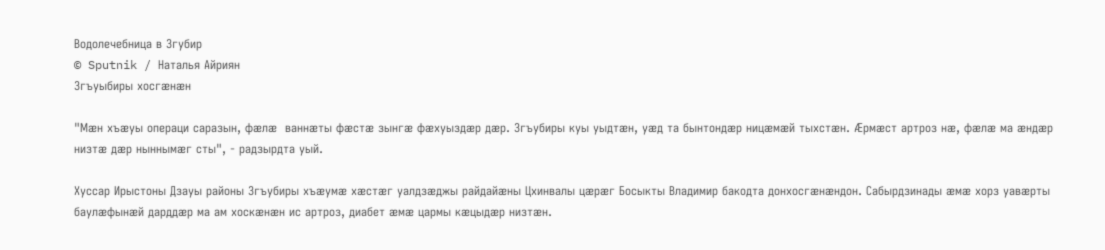Водолечебница в Згубир
© Sputnik / Наталья Айриян
Згъуыбиры хосгӕнӕн

"Мӕн хъӕуы операци саразын, фӕлӕ  ваннӕты фӕстӕ зынгӕ фӕхуыздӕр дӕр. Згъубиры куы уыдтӕн, уӕд та бынтондӕр ницӕмӕй тыхстӕн. Ӕрмӕст артроз нӕ, фӕлӕ ма ӕндӕр низтӕ дӕр ныннымӕг сты", - радзырдта уый.

Хуссар Ирыстоны Дзауы районы Згъубиры хъæумæ хæстæг уалдзæджы райдайæны Цхинвалы цæрæг Босыкты Владимир бакодта донхосгæнæндон. Сабырдзинады æмæ хорз уавæрты баулæфынæй дарддæр ма ам хоскæнæн ис артроз, диабет æмæ цармы кæцыдæр низтæн.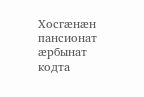Хосгæнæн пансионат æрбынат кодта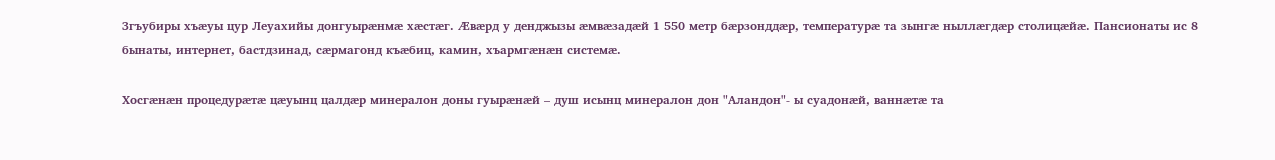Згъубиры хъæуы цур Леуахийы донгуырæнмæ хæстæг. Ӕвæрд у денджызы æмвæзадæй 1 550 метр бæрзонддæр, температурæ та зынгæ ныллæгдæр столицæйæ. Пансионаты ис 8 бынаты, интернет, бастдзинад, сæрмагонд къæбиц, камин, хъармгæнæн системæ.

Хосгæнæн процедурæтæ цæуынц цалдæр минералон доны гуырæнæй – душ исынц минералон дон "Аландон"- ы суадонæй, ваннæтæ та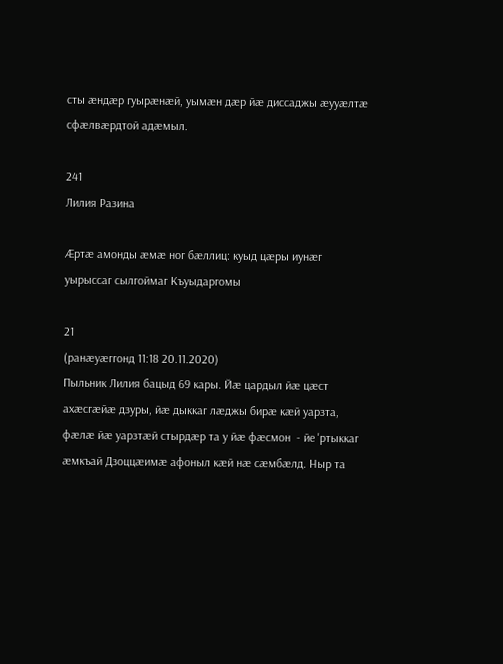сты æндæр гуырæнæй, уымæн дæр йæ диссаджы æууæлтæ сфæлвæрдтой адæмыл.

241
Лилия Разина

Ӕртӕ амонды ӕмӕ ног бӕллиц: куыд цӕры иунӕг уырыссаг сылгоймаг Къуыдаргомы

21
(ранӕуӕггонд 11:18 20.11.2020)
Пыльник Лилия бацыд 69 кары. Йӕ цардыл йӕ цӕст ахӕсгӕйӕ дзуры, йӕ дыккаг лӕджы бирӕ кӕй уарзта, фӕлӕ йӕ уарзтӕй стырдӕр та у йӕ фӕсмон  - йе 'ртыккаг ӕмкъай Дзоццӕимӕ афоныл кӕй нӕ сӕмбӕлд. Ныр та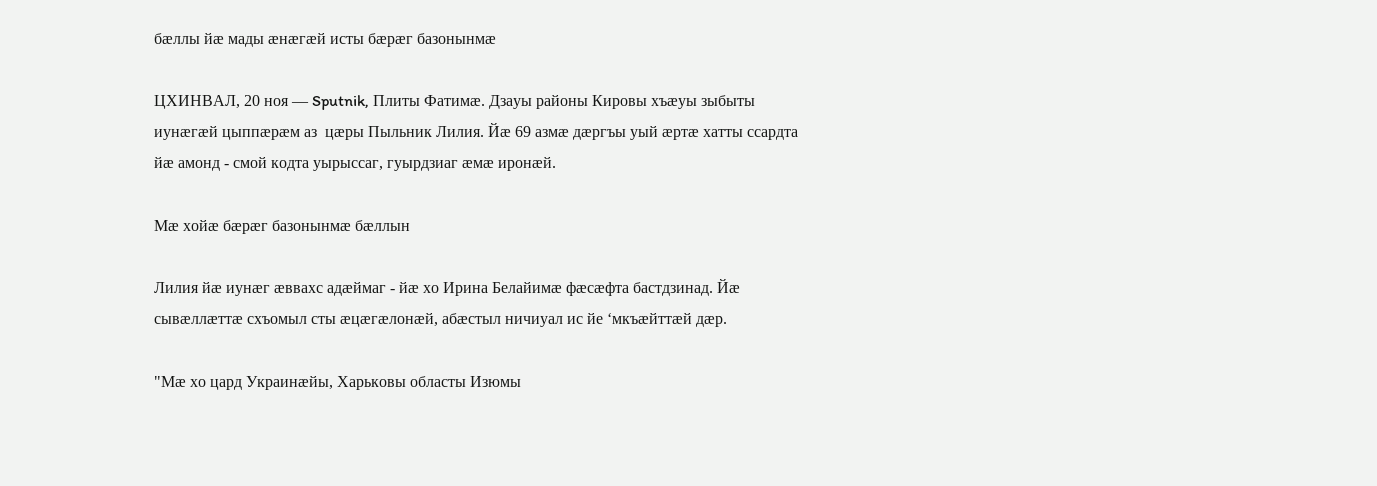бӕллы йӕ мады ӕнӕгӕй исты бӕрӕг базонынмӕ

ЦХИНВАЛ, 20 ноя — Sputnik, Плиты Фатимӕ. Дзауы районы Кировы хъӕуы зыбыты иунӕгӕй цыппӕрӕм аз  цӕры Пыльник Лилия. Йӕ 69 азмӕ дӕргъы уый ӕртӕ хатты ссардта йӕ амонд - смой кодта уырыссаг, гуырдзиаг ӕмӕ иронӕй.

Мӕ хойӕ бӕрӕг базонынмӕ бӕллын

Лилия йӕ иунӕг ӕввахс адӕймаг - йӕ хо Ирина Белайимӕ фӕсӕфта бастдзинад. Йӕ сывӕллӕттӕ схъомыл сты ӕцӕгӕлонӕй, абӕстыл ничиуал ис йе ‘мкъӕйттӕй дӕр.

"Мӕ хо цард Украинӕйы, Харьковы областы Изюмы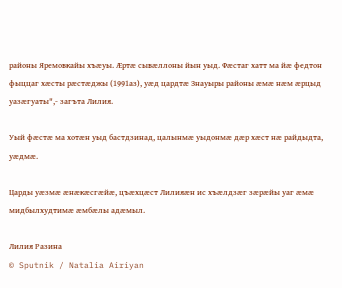районы Яремовкайы хъӕуы. Ӕртӕ сывӕллоны йын уыд. Фӕстаг хатт ма йӕ федтон фыццаг хӕсты рӕстӕджы (1991аз), уӕд цардтӕ Знауыры районы ӕмӕ нӕм ӕрцыд уазӕгуаты",- загъта Лилия.

Уый фӕстӕ ма хотӕн уыд бастдзинад, цалынмӕ уыдонмӕ дӕр хӕст нӕ райдыдта, уӕдмӕ.

Царды уӕзмӕ ӕнӕкӕсгӕйӕ, цъӕхцӕст Лилияӕн ис хъӕлдзӕг зӕрӕйы уаг ӕмӕ мидбылхудтимӕ ӕмбӕлы адӕмыл.

Лилия Разина
© Sputnik / Natalia Airiyan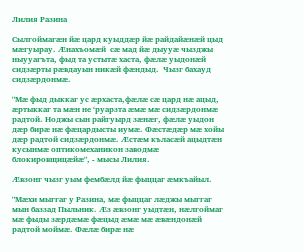Лилия Разина

Сылгоймагӕн йӕ цард куыддӕр йӕ райдайӕнӕй цыд мӕгуырау. Ӕнахъомӕй  сӕ мад йӕ дыууӕ чызджы ныууагъта, фыд та устытӕ хаста, фӕлӕ уыдонӕй сидзӕрты рӕвдауын никӕй фӕндыд.  Чызг бахауд сидзӕрдонмӕ.

"Мӕ фыд дыккаг ус ӕрхаста,фӕлӕ сӕ цард нӕ ацыд, ӕртыккаг та мӕн не ‘руарзта ӕмӕ мӕ сидзӕрдонмӕ радтой. Ноджы сын райгуырд зӕнӕг, фӕлӕ уыдон дӕр бирӕ нӕ фӕцардысты иумӕ. Фӕстӕдӕр мӕ хойы дӕр радтой сидзӕрдонмӕ. Ӕстӕм къласӕй ацыдтӕн кусынмӕ оптикомеханикон заводмӕ блокировщицӕйӕ", - мысы Лилия.

Ӕвзонг чызг уым фембӕлд йӕ фыццаг ӕмкъайыл.

"Мӕхи мыггаг у Разина, мӕ фыццаг лӕджы мыггаг мын баззад Пыльник. Ӕз ӕвзонг уыдтӕн, нӕлгоймаг мӕ фыды зӕрдӕмӕ фӕцыд ӕмӕ мӕ ӕвӕндонӕй радтой моймӕ. Фӕлӕ бирӕ нӕ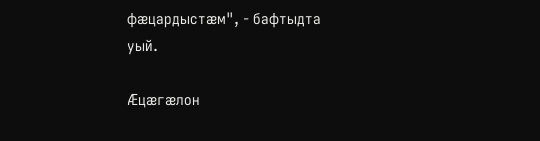фӕцардыстӕм", - бафтыдта уый.

Ӕцӕгӕлон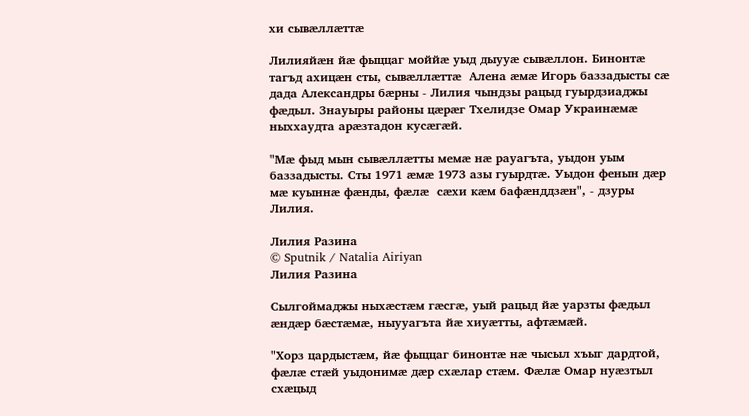хи сывӕллӕттӕ

Лилияйӕн йӕ фыццаг моййӕ уыд дыууӕ сывӕллон. Бинонтӕ тагъд ахицӕн сты, сывӕллӕттӕ  Алена ӕмӕ Игорь баззадысты сӕ дада Александры бӕрны - Лилия чындзы рацыд гуырдзиаджы фӕдыл. Знауыры районы цӕрӕг Тхелидзе Омар Украинӕмӕ ныххаудта арӕзтадон кусӕгӕй.

"Мӕ фыд мын сывӕллӕтты мемӕ нӕ рауагъта, уыдон уым баззадысты. Сты 1971 ӕмӕ 1973 азы гуырдтӕ. Уыдон фенын дӕр мӕ куыннӕ фӕнды, фӕлӕ  сӕхи кӕм бафӕнддзӕн", - дзуры Лилия.

Лилия Разина
© Sputnik / Natalia Airiyan
Лилия Разина

Сылгоймаджы ныхӕстӕм гӕсгӕ, уый рацыд йӕ уарзты фӕдыл ӕндӕр бӕстӕмӕ, ныууагъта йӕ хиуӕтты, афтӕмӕй.

"Хорз цардыстӕм, йӕ фыццаг бинонтӕ нӕ чысыл хъыг дардтой, фӕлӕ стӕй уыдонимӕ дӕр схӕлар стӕм. Фӕлӕ Омар нуӕзтыл схӕцыд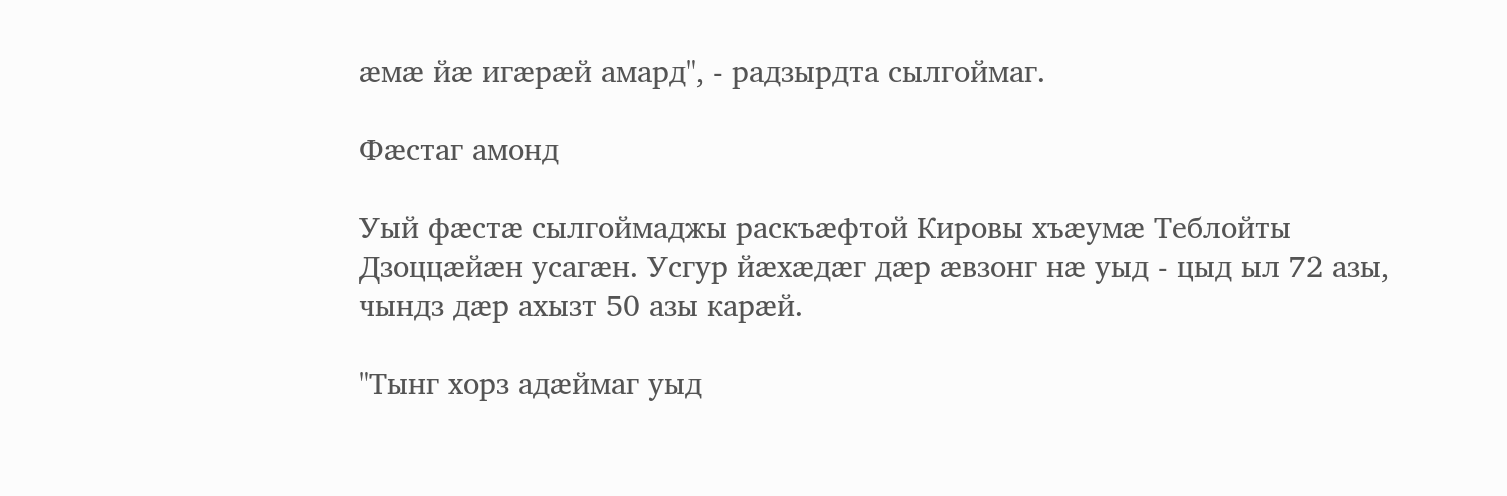ӕмӕ йӕ игӕрӕй амард", - радзырдта сылгоймаг.

Фӕстаг амонд

Уый фӕстӕ сылгоймаджы раскъӕфтой Кировы хъӕумӕ Теблойты Дзоццӕйӕн усагӕн. Усгур йӕхӕдӕг дӕр ӕвзонг нӕ уыд - цыд ыл 72 азы, чындз дӕр ахызт 50 азы карӕй.

"Тынг хорз адӕймаг уыд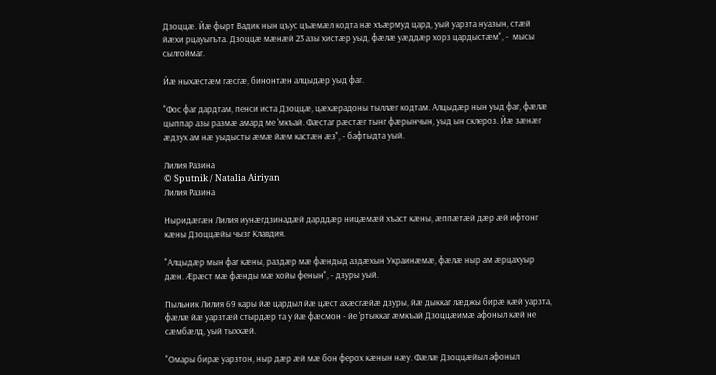Дзоццӕ. Йӕ фырт Вадик нын цъус цъӕмӕл кодта нӕ хъӕрмуд цард, уый уарзта нуазын, стӕй йӕхи рцауыгъта. Дзоццӕ мӕнӕй 23 азы хистӕр уыд, фӕлӕ уӕддӕр хорз цардыстӕм", -  мысы сылгоймаг.

Йӕ ныхӕстӕм гӕсгӕ, бинонтӕн алцыдӕр уыд фаг.

"Фос фаг дардтам, пенси иста Дзоццӕ, цӕхӕрадоны тыллӕг кодтам. Алцыдӕр нын уыд фаг, фӕлӕ цыппар азы размӕ амард ме 'мкъай. Фӕстаг рӕстӕг тынг фӕрынчын, уыд ын склероз. Йӕ зӕнӕг ӕдзух ам нӕ уыдысты ӕмӕ йӕм кастӕн ӕз", - бафтыдта уый.

Лилия Разина
© Sputnik / Natalia Airiyan
Лилия Разина

Ныридӕгӕн Лилия иунӕгдзинадӕй дарддӕр ницӕмӕй хъаст кӕны, ӕппӕтӕй дӕр ӕй ифтонг кӕны Дзоццӕйы чызг Клавдия.

"Алцыдӕр мын фаг кӕны, раздӕр мӕ фӕндыд аздӕхын Украинӕмӕ, фӕлӕ ныр ам ӕрцахуыр дӕн. Ӕрӕст мӕ фӕнды мӕ хойы фенын", - дзуры уый.

Пыльник Лилия 69 кары йӕ цардыл йӕ цӕст ахӕсгӕйӕ дзуры, йӕ дыккаг лӕджы бирӕ кӕй уарзта, фӕлӕ йӕ уарзтӕй стырдӕр та у йӕ фӕсмон - йе 'ртыккаг ӕмкъай Дзоццӕимӕ афоныл кӕй не сӕмбӕлд, уый тыххӕй.

"Омары бирӕ уарзтон, ныр дӕр ӕй мӕ бон ферох кӕнын нӕу. Фӕлӕ Дзоццӕйыл афоныл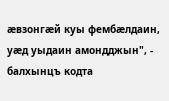ӕвзонгӕй куы фембӕлдаин, уӕд уыдаин амондджын", - балхынцъ кодта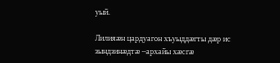уый.

Лилияӕн цардуагон хъуыддӕгты дӕр ис зындзинӕдтӕ –архайы хӕсгӕ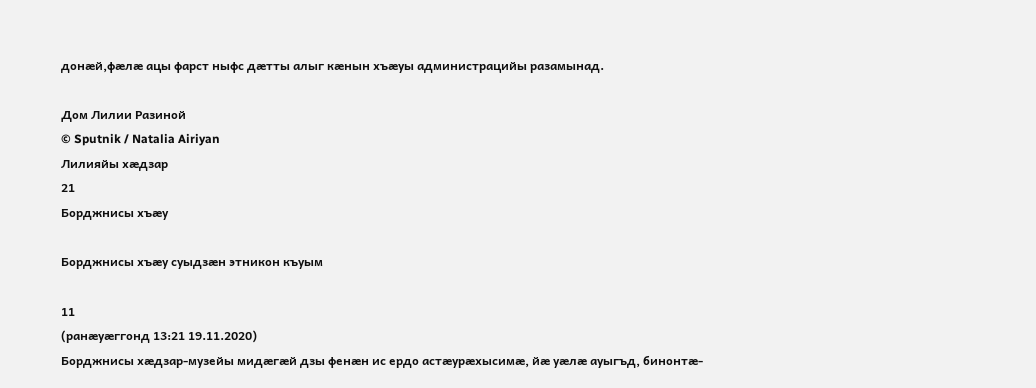донӕй,фӕлӕ ацы фарст ныфс дӕтты алыг кӕнын хъӕуы администрацийы разамынад.

Дом Лилии Разиной
© Sputnik / Natalia Airiyan
Лилияйы хӕдзар
21
Борджнисы хъӕу

Борджнисы хъӕу суыдзӕн этникон къуым

11
(ранӕуӕггонд 13:21 19.11.2020)
Борджнисы хӕдзар-музейы мидæгæй дзы фенæн ис ердо астæурæхысимæ, йæ уæлæ ауыгъд, бинонтæ-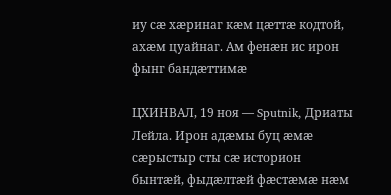иу сæ хæринаг кæм цæттæ кодтой, ахæм цуайнаг. Ам фенæн ис ирон фынг бандæттимæ

ЦХИНВАЛ, 19 ноя — Sputnik, Дриаты Лейла. Ирон адæмы буц æмæ сæрыстыр сты сæ историон бынтæй, фыдæлтæй фæстæмæ нæм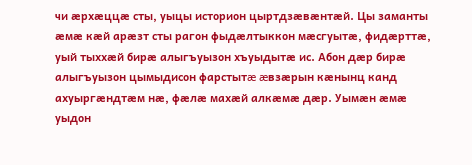чи æрхæццæ сты, уыцы историон цыртдзæвæнтæй. Цы заманты æмæ кæй арæзт сты рагон фыдæлтыккон мæсгуытæ, фидæрттæ, уый тыххæй бирæ алыгъуызон хъуыдытæ ис. Абон дæр бирæ алыгъуызон цымыдисон фарстытæ æвзæрын кæнынц канд ахуыргæндтæм нæ, фæлæ махæй алкæмæ дæр. Уымæн æмæ уыдон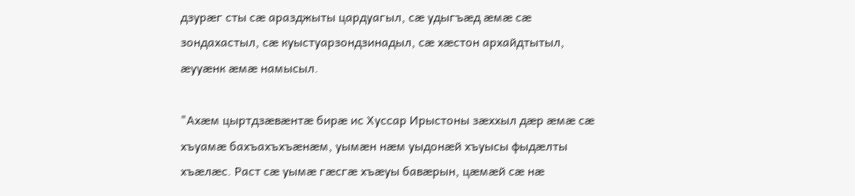дзурæг сты сæ аразджыты цардуагыл, сæ удыгъæд æмæ сæ зондахастыл, сæ куыстуарзондзинадыл, сæ хæстон архайдтытыл, æууæнк æмæ намысыл.

"Ахæм цыртдзæвæнтæ бирæ ис Хуссар Ирыстоны зæххыл дæр æмæ сæ хъуамæ бахъахъхъæнæм, уымæн нæм уыдонæй хъуысы фыдæлты хъæлæс. Раст сæ уымæ гæсгæ хъæуы бавæрын, цæмæй сæ нæ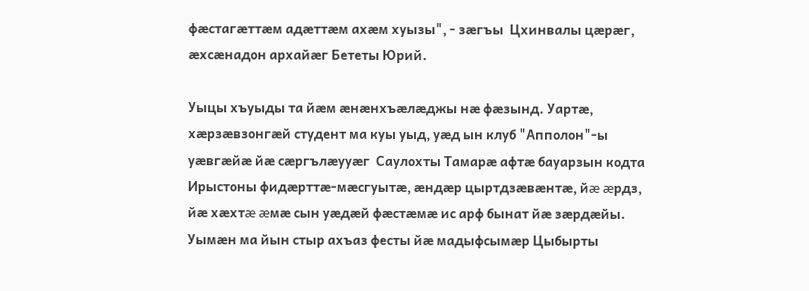фæстагæттæм адæттæм ахæм хуызы", - зæгъы  Цхинвалы цӕрӕг, ӕхсӕнадон архайӕг Бететы Юрий.

Уыцы хъуыды та йæм æнæнхъæлæджы нæ фæзынд. Уартæ, хæрзæвзонгæй студент ма куы уыд, уæд ын клуб "Апполон"-ы уæвгæйæ йӕ сӕргълӕууӕг  Саулохты Тамарæ афтæ бауарзын кодта Ирыстоны фидæрттæ-мæсгуытæ, æндæр цыртдзæвæнтæ, йæ æрдз, йæ хæхтæ æмæ сын уæдæй фæстæмæ ис арф бынат йæ зæрдæйы. Уымæн ма йын стыр ахъаз фесты йæ мадыфсымæр Цыбырты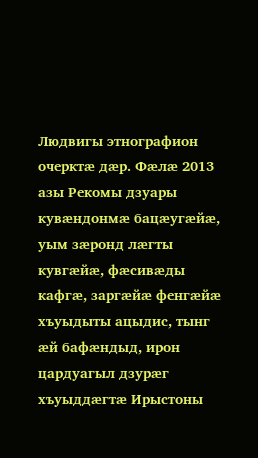Людвигы этнографион очерктæ дæр. Фæлæ 2013 азы Рекомы дзуары кувæндонмæ бацæугæйæ, уым зæронд лæгты кувгæйæ, фæсивæды кафгæ, заргæйæ фенгæйæ хъуыдыты ацыдис, тынг æй бафæндыд, ирон цардуагыл дзурæг хъуыддæгтæ Ирыстоны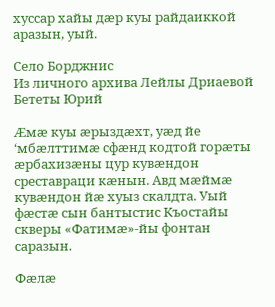хуссар хайы дæр куы райдаиккой аразын, уый.

Село Борджнис
Из личного архива Лейлы Дриаевой
Бететы Юрий

Æмæ куы æрыздæхт, уæд йе ‘мбæлттимæ сфæнд кодтой горæты æрбахизæны цур кувæндон среставраци кæнын. Авд мæймæ кувæндон йæ хуыз скалдта. Уый фæстæ сын бантыстис Къостайы скверы «Фатимæ»-йы фонтан саразын.

Фæлæ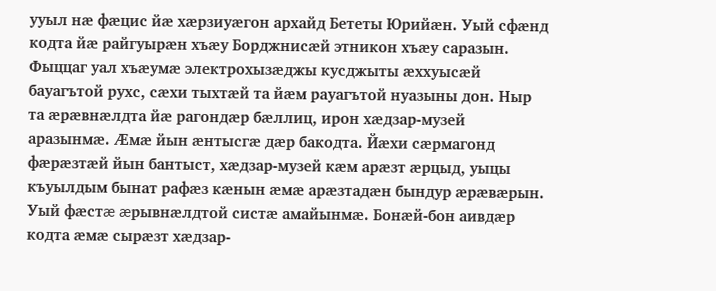ууыл нæ фæцис йæ хæрзиуæгон архайд Бететы Юрийæн. Уый сфæнд кодта йæ райгуырæн хъæу Борджнисæй этникон хъæу саразын. Фыццаг уал хъæумæ электрохызæджы кусджыты æххуысæй бауагътой рухс, сæхи тыхтæй та йæм рауагътой нуазыны дон. Ныр та æрӕвнæлдта йæ рагондæр бæллиц, ирон хæдзар-музей аразынмæ. Æмæ йын æнтысгæ дæр бакодта. Йæхи сæрмагонд фæрæзтæй йын бантыст, хæдзар-музей кæм арæзт æрцыд, уыцы къуылдым бынат рафæз кæнын æмæ арæзтадæн бындур æрæвæрын. Уый фæстæ æрывнæлдтой систæ амайынмæ. Бонæй-бон аивдæр кодта æмæ сырæзт хæдзар-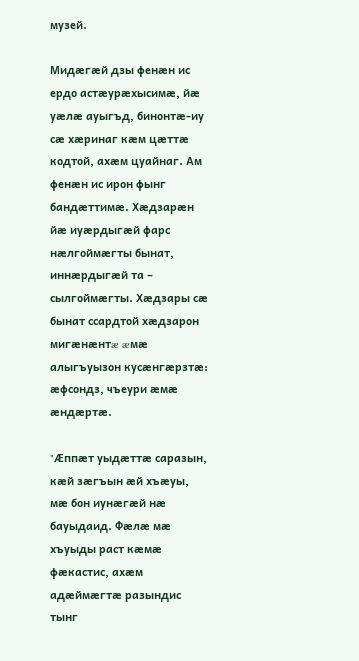музей.

Мидæгæй дзы фенæн ис ердо астæурæхысимæ, йæ уæлæ ауыгъд, бинонтæ-иу сæ хæринаг кæм цæттæ кодтой, ахæм цуайнаг. Ам фенæн ис ирон фынг бандæттимæ. Хæдзарæн йæ иуæрдыгæй фарс нæлгоймæгты бынат, иннæрдыгæй та – сылгоймæгты. Хæдзары сæ бынат ссардтой хæдзарон мигæнæнтæ æмæ алыгъуызон кусæнгæрзтæ: æфсондз, чъеури æмæ æндæртæ.

"Æппæт уыдæттæ саразын, кæй зæгъын æй хъæуы, мæ бон иунæгæй нæ бауыдаид. Фæлæ мæ хъуыды раст кæмæ фæкастис, ахæм адæймæгтæ разындис тынг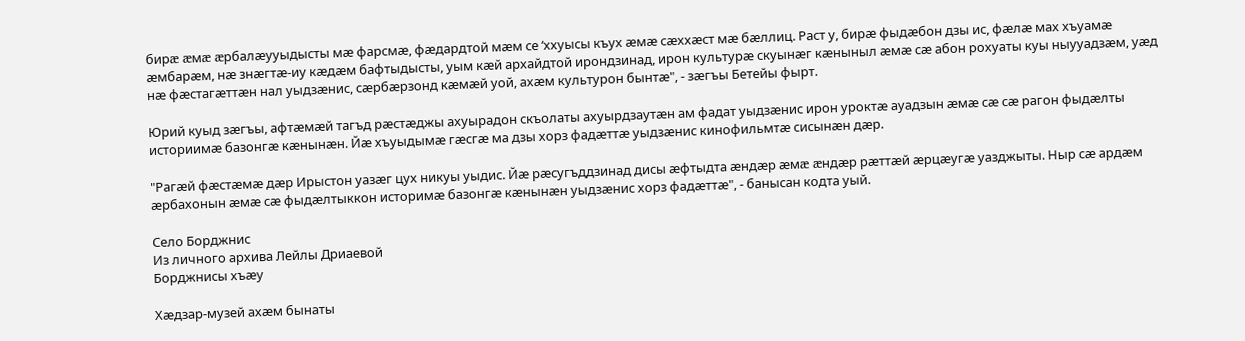бирæ æмæ æрбалæууыдысты мæ фарсмæ, фæдардтой мæм се ‘ххуысы къух æмæ сæххæст мæ бæллиц. Раст у, бирæ фыдæбон дзы ис, фæлæ мах хъуамæ æмбарæм, нæ знæгтæ-иу кæдæм бафтыдысты, уым кæй архайдтой ирондзинад, ирон культурæ скуынæг кæныныл æмæ сæ абон рохуаты куы ныууадзæм, уæд нæ фæстагæттæн нал уыдзæнис, сæрбæрзонд кæмæй уой, ахæм культурон бынтæ", - зæгъы Бетейы фырт.

Юрий куыд зæгъы, афтæмæй тагъд рæстæджы ахуырадон скъолаты ахуырдзаутæн ам фадат уыдзæнис ирон уроктæ ауадзын æмæ сæ сæ рагон фыдæлты историимæ базонгæ кæнынæн. Йæ хъуыдымæ гæсгæ ма дзы хорз фадæттæ уыдзæнис кинофильмтæ сисынæн дӕр.

"Рагæй фæстæмæ дæр Ирыстон уазæг цух никуы уыдис. Йæ рæсугъддзинад дисы æфтыдта æндæр æмæ æндæр рæттæй æрцæугæ уазджыты. Ныр сæ ардæм æрбахонын æмæ сæ фыдæлтыккон историмæ базонгæ кæнынæн уыдзæнис хорз фадæттæ", - банысан кодта уый.

Село Борджнис
Из личного архива Лейлы Дриаевой
Борджнисы хъӕу

Хæдзар-музей ахæм бынаты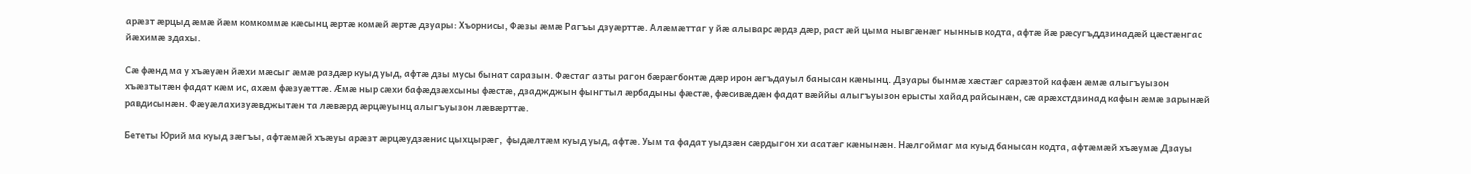арæзт æрцыд æмæ йæм комкоммæ кæсынц æртæ комæй æртæ дзуары: Хъорнисы, Фæзы æмæ Рагъы дзуæрттæ. Алæмæттаг у йæ алыварс æрдз дæр, раст æй цыма нывгæнæг нынныв кодта, афтæ йæ рæсугъддзинадæй цæстæнгас йæхимæ здахы.

Сæ фæнд ма у хъæуæн йæхи мæсыг æмæ раздæр куыд уыд, афтæ дзы мусы бынат саразын. Фæстаг азты рагон бæрæгбонтæ дæр ирон æгъдауыл банысан кæнынц. Дзуары бынмæ хæстæг сарæзтой кафæн æмæ алыгъуызон хъæзтытæн фадат кæм ис, ахæм фæзуæттæ. Æмæ ныр сæхи бафæдзæхсыны фæстæ, дзаджджын фынгтыл æрбадыны фæстæ, фæсивæдæн фадат вæййы алыгъуызон ерысты хайад райсынæн, сæ арæхстдзинад кафын æмæ зарынæй равдисынæн. Фæуæлахизуæвджытæн та лæвæрд æрцæуынц алыгъуызон лæвæрттæ.

Бететы Юрий ма куыд зæгъы, афтæмæй хъæуы арæзт æрцæудзæнис цыхцырæг,  фыдæлтæм куыд уыд, афтæ. Уым та фадат уыдзæн сæрдыгон хи асатæг кæнынæн. Нӕлгоймаг ма куыд банысан кодта, афтæмæй хъæумæ Дзауы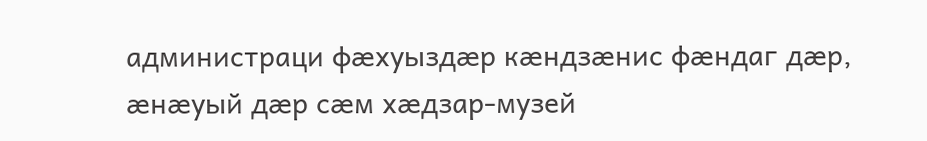администраци фæхуыздæр кæндзæнис фæндаг дæр, æнæуый дæр сæм хæдзар-музей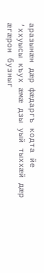аразынæн дæр фæдаргъ кодта йе ‘ххуысы къух æмæ дзы уый тыххæй дæр æгæрон бузныг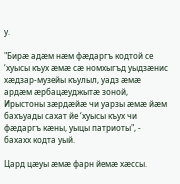у.

"Бирæ адæм нæм фæдаргъ кодтой се ‘хуысы къух æмæ сæ номхыгъд уыдзæнис хæдзар-музейы къулыл, уадз æмæ ардæм æрбацæуджытæ зоной, Ирыстоны зæрдӕйæ чи уарзы æмæ йæм бахъуады сахат йе ‘хуысы къух чи фæдаргъ кæны, уыцы патриоты", - бахахх кодта уый.

Цард цæуы æмæ фарн йемæ хæссы.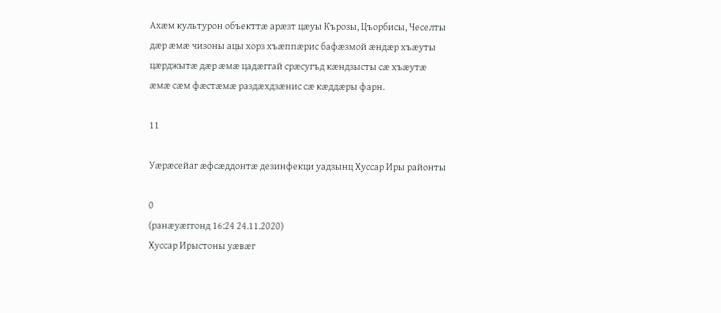Ахæм культурон объекттæ арæзт цæуы Кърозы, Цъорбисы, Чеселты дæр æмæ чизоны ацы хорз хъæппæрис бафæзмой æндæр хъæуты цæрджытæ дæр æмæ цадæггай срæсугъд кæндзысты сӕ хъæутæ æмæ сæм фæстæмæ раздæхдзæнис сæ кæддæры фарн.

11

Уӕрӕсейаг ӕфсӕддонтӕ дезинфекци уадзынц Хуссар Иры районты

0
(ранӕуӕггонд 16:24 24.11.2020)
Хуссар Ирыстоны уӕвӕг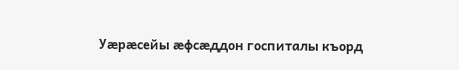Уӕрӕсейы ӕфсӕддон госпиталы къорд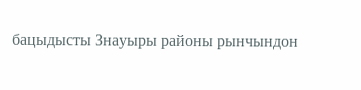бацыдысты Знауыры районы рынчындон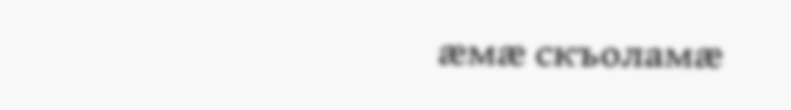ӕмӕ скъоламӕ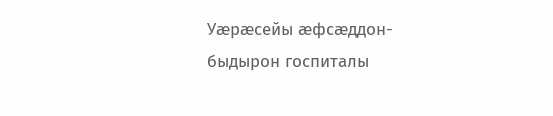Уӕрӕсейы ӕфсӕддон-быдырон госпиталы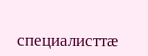специалисттӕ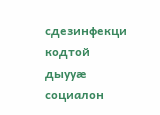сдезинфекци кодтой дыууӕ социалон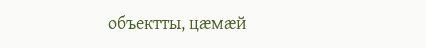объектты, цӕмӕй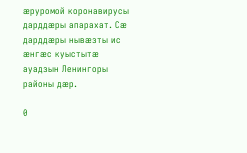ӕруромой коронавирусы дарддӕры апарахат. Сӕ дарддӕры нывӕзты ис ӕнгӕс куыстытӕ ауадзын Ленингоры районы дӕр.

0